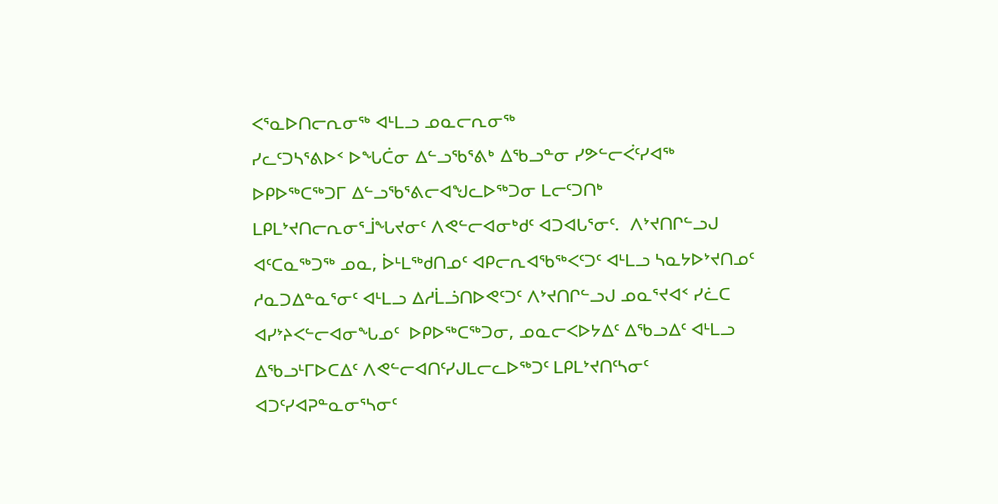ᐸᕐᓇᐅᑎᓕᕆᓂᖅ ᐊᒻᒪᓗ ᓄᓇᓕᕆᓂᖅ
ᓯᓚᑦᑐᓴᕐᕕᐅᑉ ᐅᖓᑖᓂ ᐃᓪᓗᖃᕐᕕᒃ ᐃᖃᓗᓐᓂ ᓯᕗᓪᓕᐹᑦᓯᐊᖅ ᐅᑭᐅᖅᑕᖅᑐᒥ ᐃᓪᓗᖃᕐᕕᓕᐊᖑᓚᐅᖅᑐᓂ ᒪᓕᑦᑐᑎᒃ ᒪᑭᒪᔾᔪᑎᓕᕆᓂᕐᒨᖓᔪᓂᑦ ᐱᕙᓪᓕᐊᓂᒃᑯᑦ ᐊᑐᐊᒐᕐᓂᑦ.  ᐱᔾᔪᑎᒋᓪᓗᒍ ᐊᑦᑕᓇᖅᑐᖅ ᓄᓇ, ᐆᒻᒪᖅᑯᑎᓄᑦ ᐊᑭᓕᕆᐊᖃᖅᐸᑦᑐᑦ ᐊᒻᒪᓗ ᓴᓇᔭᐅᔾᔪᑎᓄᑦ ᓱᓇᑐᐃᓐᓇᕐᓂᑦ ᐊᒻᒪᓗ ᐃᓱᒫᓘᑎᐅᕙᑦᑐᑦ ᐱᔾᔪᑎᒋᓪᓗᒍ ᓄᓇᕐᔪᐊᑉ ᓯᓛᑕ ᐊᓯᔾᔨᐸᓪᓕᐊᓂᖓᓄᑦ  ᐅᑭᐅᖅᑕᖅᑐᓂ, ᓄᓇᓕᐸᐅᔭᐃᑦ ᐃᖃᓗᐃᑦ ᐊᒻᒪᓗ ᐃᖃᓗᒻᒥᐅᑕᐃᑦ ᐱᕙᓪᓕᐊᑎᑦᓯᒍᒪᓕᓚᐅᖅᑐᑦ ᒪᑭᒪᔾᔪᑎᑦᓴᓂᑦ ᐊᑐᑦᓯᐊᕈᓐᓇᓂᕐᓴᓂᑦ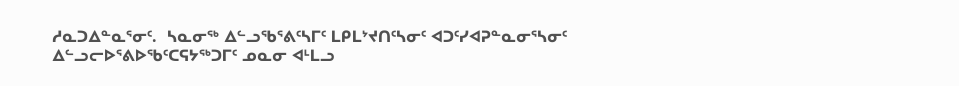ᓱᓇᑐᐃᓐᓇᕐᓂᑦ.  ᓴᓇᓂᖅ ᐃᓪᓗᖃᕐᕕᑦᓴᒥᑦ ᒪᑭᒪᔾᔪᑎᑦᓴᓂᑦ ᐊᑐᑦᓯᐊᕈᓐᓇᓂᕐᓴᓂᑦ ᐃᓪᓗᓕᐅᕐᕕᐅᖃᑦᑕᕋᔭᖅᑐᒥᑦ ᓄᓇᓂ ᐊᒻᒪᓗ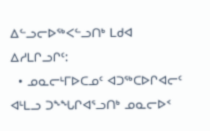ᐃᓪᓗᓕᐅᖅᐸᓪᓗᑎᒃ ᒪᑯᐊ ᐃᓱᒪᒋᓗᒋᑦ:
  • ᓄᓇᓕᒻᒥᐅᑕᓄᑦ ᐊᑐᖅᑕᐅᒋᐊᓕᑦ ᐊᒻᒪᓗ ᑐᖕᖓᒋᐊᕐᓗᑎᒃ ᓄᓇᓕᐅᑉ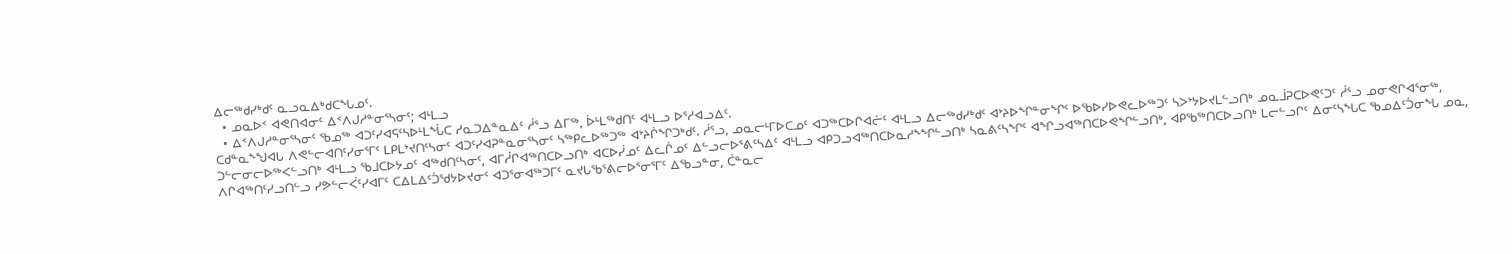ᐃᓕᖅᑯᓯᒃᑯᑦ ᓇᓗᓇᐃᒃᑯᑕᖓᓄᑦ.
  • ᓄᓇᐅᑉ ᐊᕙᑎᐊᓂᑦ ᐃᑉᐱᒍᓱᓐᓂᕐᓴᓂᑦ; ᐊᒻᒪᓗ
  • ᐃᑉᐱᒍᓱᓐᓂᕐᓴᓂᑦ ᖃᓄᖅ ᐊᑐᑦᓯᐊᕋᑦᓴᐅᒻᒪᖔᑕ ᓱᓇᑐᐃᓐᓇᐃᑦ ᓲᕐᓗ ᐃᒥᖅ, ᐆᒻᒪᖅᑯᑎᑦ ᐊᒻᒪᓗ ᐅᕐᓱᐊᓗᐃᑦ.
ᑕᑯᓐᓇᖕᖑᐊᒐ ᐱᕙᓪᓕᐊᑎᑦᓯᓂᕐᒥᑦ ᒪᑭᒪᔾᔪᑎᑦᓴᓂᑦ ᐊᑐᑦᓯᐊᕈᓐᓇᓂᕐᓴᓂᑦ ᓴᖅᑭᓚᐅᖅᑐᖅ ᐊᔾᔨᒌᖏᑐᒃᑯᑦ. ᓲᕐᓗ, ᓄᓇᓕᒻᒥᐅᑕᓄᑦ ᐊᑐᖅᑕᐅᒋᐊᓖᑦ ᐊᒻᒪᓗ ᐃᓕᖅᑯᓯᒃᑯᑦ ᐊᔾᔨᐅᖏᓐᓂᖏᑦ ᐅᖃᐅᓯᐅᕙᓚᐅᖅᑐᑦ ᓴᐳᔾᔭᐅᔪᒪᓪᓗᑎᒃ ᓄᓇᒨᕈᑕᐅᕙᑦᑐᑦ ᓲᕐᓗ ᓄᓂᕙᒋᐊᕐᓂᖅ, ᑐᓪᓕᓂᓕᐅᖅᐸᓪᓗᑎᒃ ᐊᒻᒪᓗ ᖃᒧᑕᐅᔭᓄᑦ ᐊᖅᑯᑎᑦᓴᓂᑦ, ᐊᒥᓲᒋᐊᖅᑎᑕᐅᓗᑎᒃ ᐊᑕᐅᓰᓄᑦ ᐃᓚᒌᓄᑦ ᐃᓪᓗᓕᐅᕐᕕᑦᓴᐃᑦ ᐊᒻᒪᓗ ᐊᑭᑐᓗᐊᖅᑎᑕᐅᓇᓱᖕᖏᓪᓗᑎᒃ ᓴᓇᕕᑦᓴᖏᑦ ᐊᖏᓗᐊᖅᑎᑕᐅᕙᖏᓪᓗᑎᒃ, ᐊᑭᖃᖅᑎᑕᐅᓗᑎᒃ ᒪᓕᓪᓗᒋᑦ ᐃᓂᑦᓴᖓᑕ ᖃᓄᐃᑦᑑᓂᖓ ᓄᓇ, ᐱᒋᐊᖅᑎᑦᓯᓗᑎᓪᓗ ᓯᕗᓪᓕᐹᑦᓯᐊᒥᑦ ᑕᐃᒪᐃᑦᑑᖁᔭᐅᔪᓂᑦ ᐊᑐᕐᓂᐊᖅᑐᒥᑦ ᓇᔪᒐᖃᕐᕕᓕᐅᕐᓂᕐᒥᑦ ᐃᖃᓗᓐᓂ, ᑖᓐᓇᓕ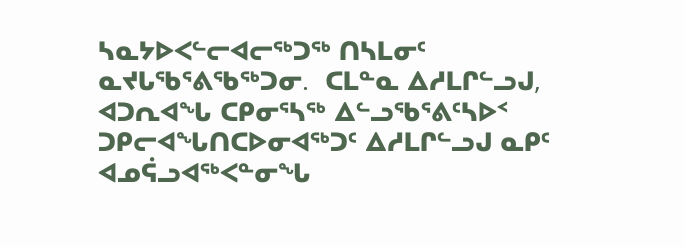ᓴᓇᔭᐅᐸᓪᓕᐊᓕᖅᑐᖅ ᑎᓴᒪᓂᑦ ᓇᔪᒐᖃᕐᕕᖃᖅᑐᓂ.  ᑕᒪᓐᓇ ᐃᓱᒪᒋᓪᓗᒍ, ᐊᑐᕆᐊᖓ ᑕᑭᓂᕐᓴᖅ ᐃᓪᓗᖃᕐᕕᑦᓴᐅᑉ ᑐᑭᓕᐊᖓᑎᑕᐅᓂᐊᖅᑐᑦ ᐃᓱᒪᒋᓪᓗᒍ ᓇᑭᑦ ᐊᓄᕌᓗᐊᖅᐸᓐᓂᖓ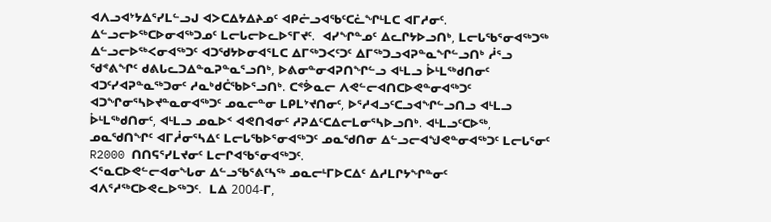ᐊᐱᓗᐊᔾᔭᐃᕐᓯᒪᓪᓗᒍ ᐊᐳᑕᐃᔭᐃᔨᓄᑦ ᐊᑭᓖᓗᐊᖃᑦᑕᓛᖏᒻᒪᑕ ᐊᒥᓱᓂᑦ.  ᐃᓪᓗᓕᐅᖅᑕᐅᓂᐊᖅᑐᓄᑦ ᒪᓕᒐᓕᐅᓚᐅᕐᒥᔪᑦ.  ᐊᓯᖏᓐᓄᑦ ᐃᓚᒋᔭᐅᓗᑎᒃ, ᒪᓕᒐᖃᕐᓂᐊᖅᑐᖅ ᐃᓪᓗᓕᐅᖅᐸᓂᐊᖅᑐᑦ ᐊᑐᖁᔭᐅᓂᐊᕐᒪᑕ ᐃᒥᖅᑐᐸᑦᑐᑦ ᐃᒥᖅᑐᓗᐊᕈᓐᓇᖏᓪᓗᑎᒃ ᓲᕐᓗ ᖁᕝᕕᖏᑦ ᑯᕕᒐᓚᑐᐃᓐᓇᕈᓐᓇᕐᓗᑎᒃ, ᐅᕕᓂᓐᓂᐊᕈᑎᖏᓪᓗ ᐊᒻᒪᓗ ᐆᒻᒪᖅᑯᑎᓂᑦ ᐊᑐᑦᓯᐊᕈᓐᓇᖅᑐᓂᑦ ᓱᓇᒃᑯᑖᖃᐅᕐᓗᑎᒃ. ᑕᕝᕘᓇᓕ ᐱᕙᓪᓕᐊᑎᑕᐅᕙᓐᓂᐊᖅᑐᑦ ᐊᑐᖏᓂᕐᓴᐅᔪᓐᓇᓂᐊᖅᑐᑦ ᓄᓇᓕᓐᓂ ᒪᑭᒪᔾᔪᑎᓂᑦ, ᐅᕐᓱᐊᓗᑦᑕᓗᐊᖏᓪᓗᑎᓗ ᐊᒻᒪᓗ ᐆᒻᒪᖅᑯᑎᓂᑦ, ᐊᒻᒪᓗ ᓄᓇᐅᑉ ᐊᕙᑎᐊᓂᑦ ᓱᕈᐃᑦᑕᐃᓕᒪᓂᕐᓴᐅᓗᑎᒃ. ᐊᒻᒪᓗᑦᑕᐅᖅ, ᓄᓇᖁᑎᖏᑦ ᐊᒥᓲᓂᕐᓴᐃᑦ ᒪᓕᒐᖃᐅᕐᓂᐊᖅᑐᑦ ᓄᓇᖁᑎᓂ ᐃᓪᓗᓕᐊᖑᕙᓐᓂᐊᖅᑐᑦ ᒪᓕᒐᕐᓂᑦ R2000 ᑎᑎᕋᕐᓯᒪᔪᓂᑦ ᒪᓕᒋᐊᖃᕐᓂᐊᖅᑐᑦ.
ᐸᕐᓇᑕᐅᕙᓪᓕᐊᓂᖓᓂ ᐃᓪᓗᖃᕐᕕᑦᓴᖅ ᓄᓇᓕᒻᒥᐅᑕᐃᑦ ᐃᓱᒪᒋᔭᖏᓐᓂᑦ ᐊᐱᕐᓱᖅᑕᐅᕙᓚᐅᖅᑐᑦ.  ᒪᐃ 2004-ᒥ,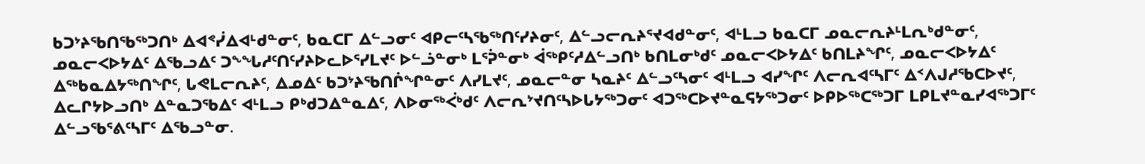ᑲᑐᔾᔨᖃᑎᖃᖅᑐᑎᒃ ᐃᐊᕝᓰᐃᐊᒻᑯᓐᓂᑦ, ᑲᓇᑕᒥ ᐃᓪᓗᓂᑦ ᐊᑭᓕᑦᓴᖃᖅᑎᑦᓯᔨᓂᑦ, ᐃᓪᓗᓕᕆᔨᕐᔪᐊᑯᓐᓂᑦ, ᐊᒻᒪᓗ ᑲᓇᑕᒥ ᓄᓇᓕᕆᔨᒻᒪᕆᒃᑯᓐᓂᑦ, ᓄᓇᓕᐸᐅᔭᐃᑦ ᐃᖃᓗᐃᑦ ᑐᖕᖓᓱᑦᑎᑦᓯᔨᐅᓚᐅᕐᓯᒪᔪᑦ ᐅᓪᓘᓐᓂᒃ ᒪᕐᕉᓐᓂᒃ ᐋᖅᑭᑦᓱᐃᓪᓗᑎᒃ ᑲᑎᒪᓂᒃᑯᑦ ᓄᓇᓕᐸᐅᔭᐃᑦ ᑲᑎᒪᔨᖏᑦ, ᓄᓇᓕᐸᐅᔭᐃᑦ ᐃᖅᑲᓇᐃᔭᖅᑎᖏᑦ, ᒐᕙᒪᓕᕆᔨᑦ, ᐃᓄᐃᑦ ᑲᑐᔾᔨᖃᑎᒌᖏᓐᓂᑦ ᐱᓯᒪᔪᑦ, ᓄᓇᓕᓐᓂ ᓴᓇᔨᑦ ᐃᓪᓗᑦᓴᓂᑦ ᐊᒻᒪᓗ ᐊᓯᖏᑦ ᐱᓕᕆᐊᑦᓴᒥᑦ ᐃᑉᐱᒍᓱᖃᑕᐅᔪᑦ, ᐃᓚᒋᔭᐅᓗᑎᒃ ᐃᓐᓇᑐᖃᐃᑦ ᐊᒻᒪᓗ ᑭᒃᑯᑐᐃᓐᓇᐃᑦ, ᐱᐅᓂᖅᐹᒃᑯᑦ ᐱᓕᕆᔾᔪᑎᑦᓴᐅᒐᔭᖅᑐᓂᑦ ᐊᑐᖅᑕᐅᔪᓐᓇᕋᔭᖅᑐᓂᑦ ᐅᑭᐅᖅᑕᖅᑐᒥ ᒪᑭᒪᔪᓐᓇᓯᐊᖅᑐᒥᑦ ᐃᓪᓗᖃᕐᕕᑦᓴᒥᑦ ᐃᖃᓗᓐᓂ.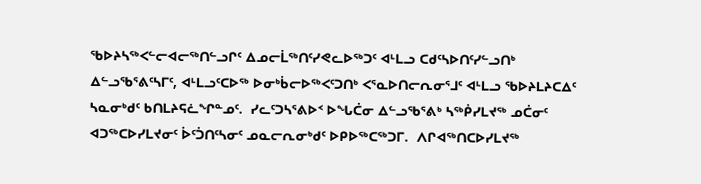ᖃᐅᔨᓴᖅᐸᓪᓕᐊᓕᖅᑎᓪᓗᒋᑦ ᐃᓄᓕᒫᖅᑎᑦᓯᕙᓚᐅᖅᑐᑦ ᐊᒻᒪᓗ ᑕᑯᑦᓴᐅᑎᑦᓯᓪᓗᑎᒃ ᐃᓪᓗᖃᕐᕕᑦᓴᒥᑦ, ᐊᒻᒪᓗᑦᑕᐅᖅ ᐅᓂᒃᑳᓕᐅᖅᐸᑦᑐᑎᒃ ᐸᕐᓇᐅᑎᓕᕆᓂᕐᒧᑦ ᐊᒻᒪᓗ ᖃᐅᔨᒪᔨᑕᐃᑦ ᓴᓇᓂᒃᑯᑦ ᑲᑎᒪᔨᕋᓛᖏᓐᓄᑦ.  ᓯᓚᑦᑐᓴᕐᕕᐅᑉ ᐅᖓᑖᓂ ᐃᓪᓗᖃᕐᕕᒃ ᓴᖅᑮᓯᒪᔪᖅ ᓄᑖᓂᑦ ᐊᑐᖅᑕᐅᓯᒪᔪᓂᑦ ᐆᑦᑑᑎᑦᓴᓂᑦ ᓄᓇᓕᕆᓂᒃᑯᑦ ᐅᑭᐅᖅᑕᖅᑐᒥ.  ᐱᒋᐊᖅᑎᑕᐅᓯᒪᔪᖅ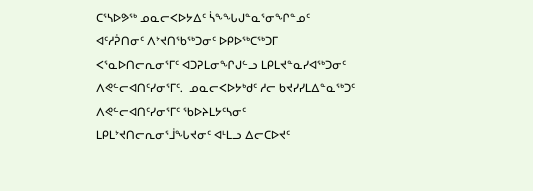ᑕᕐᓴᐅᕗᖅ ᓄᓇᓕᐸᐅᔭᐃᑦ ᓵᖕᖓᒍᓐᓇᕐᓂᖏᓐᓄᑦ ᐊᑦᓱᕉᑎᓂᑦ ᐱᔾᔪᑎᖃᖅᑐᓂᑦ ᐅᑭᐅᖅᑕᖅᑐᒥ ᐸᕐᓇᐅᑎᓕᕆᓂᕐᒥᑦ ᐊᑐᕈᒪᓂᖏᒍᓪᓗ ᒪᑭᒪᔪᓐᓇᓯᐊᖅᑐᓂᑦ ᐱᕙᓪᓕᐊᑎᑦᓯᓂᕐᒥᑦ.  ᓄᓇᓕᐸᐅᔭᒃᑯᑦ ᓱᓕ ᑲᔪᓯᓯᒪᐃᓐᓇᖅᑐᑦ ᐱᕙᓪᓕᐊᑎᑦᓯᓂᕐᒥᑦ ᖃᐅᔨᒪᔭᑦᓴᓂᑦ ᒪᑭᒪᔾᔪᑎᓕᕆᓂᕐᒨᖓᔪᓂᑦ ᐊᒻᒪᓗ ᐃᓕᑕᐅᔪᑦ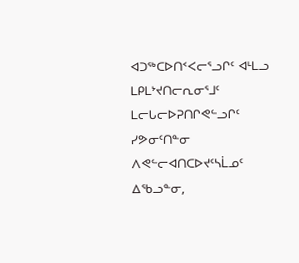ᐊᑐᖅᑕᐅᑎᑉᐸᓕᕐᓗᒋᑦ ᐊᒻᒪᓗ ᒪᑭᒪᔾᔪᑎᓕᕆᓂᕐᒧᑦ ᒪᓕᒐᓕᐅᕈᑎᒋᕙᓪᓗᒋᑦ ᓯᕗᓂᑦᑎᓐᓂ ᐱᕙᓪᓕᐊᑎᑕᐅᔪᑦᓴᒫᓄᑦ ᐃᖃᓗᓐᓂ,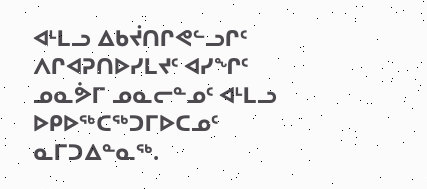ᐊᒻᒪᓗ ᐃᑲᔫᑎᒋᕙᓪᓗᒋᑦ ᐱᒋᐊᕈᑎᐅᓯᒪᔪᑦ ᐊᓯᖏᑦ ᓄᓇᕘᒥ ᓄᓇᓕᓐᓄᑦ ᐊᒻᒪᓗ ᐅᑭᐅᖅᑕᖅᑐᒥᐅᑕᓄᑦ ᓇᒥᑐᐃᓐᓇᖅ.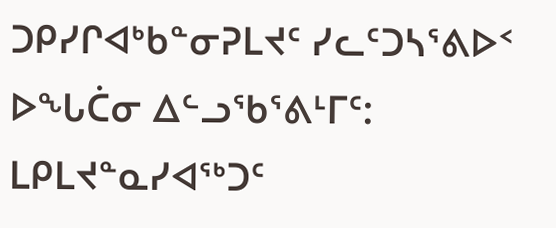ᑐᑭᓯᒋᐊᒃᑲᓐᓂᕈᒪᔪᑦ ᓯᓚᑦᑐᓴᕐᕕᐅᑉ ᐅᖓᑖᓂ ᐃᓪᓗᖃᕐᕕᒻᒥᑦ: ᒪᑭᒪᔪᓐᓇᓯᐊᖅᑐᑦ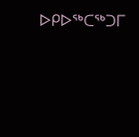ᐅᑭᐅᖅᑕᖅᑐᒥ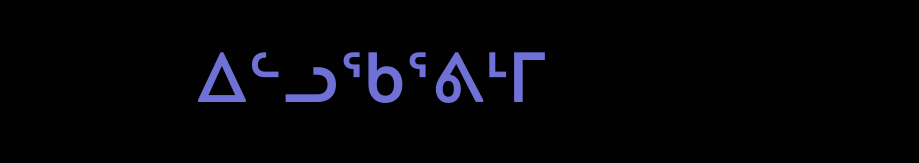ᐃᓪᓗᖃᕐᕕᒻᒥ